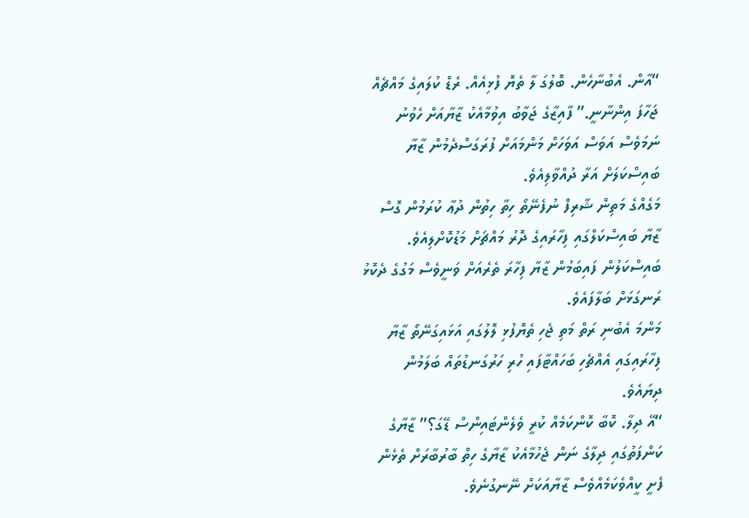“އާން. އެބުނާހެން. ބޮލުގަ ލާ ތެޔޮ ފުޅިއެއް. ރެޑް ކުލައިގެ މައްޗެއް ޖަހާފަ އިންނާނީ.” ފާއިޒާގެ ޖަވާބު އިވުމާއެކު ޒާޔާއަށް ހެވުނު ނަމަވެސް އަވަސް އަވަހަށް މަންމައަށް ފުރަގަސްދެމުން ޒާޔާ ބައިސްކަލަށް އަރާ ދުއްވާލިއެވެ.
މަގެއްގެ މަތިން ޝާރިފް ނުފެނޭތޯ ހިތާ ހިތުން ދުޢާ ކުރަމުން ގޮސް ޒާޔާ ބައިސްކަލްގައި ފިހާރައިގެ ދޮރު މައްޗަށް މަޑުކޮށްލިއެވެ.
ބައިސްކަލުން ފައިބަމުން ޒާޔާ ފިހާރަ ތެރެއަށް ވަނީވެސް މަގުގެ ދެކޮޅު ރަނގަޅަށް ބަލާފައެވެ.
މަންމަ އެބުނި ރަތް މަތި ޖެހި ތެޔޮފުޅި ލޮލުގައި އަޅައިގަނޭތޯ ޒާޔާ ފިހާރައިގައި އެއްޗެހި ބަހައްޓާފައި ހުރި ހަރުގަނޑުތައް ބަލަމުން ދިޔައެވެ.
“އޭ ދިލާ. ކޮބާ ކޮންކަމެއް ކުރީ ވެލެންޓައިންސް ޑޭގަ؟” ޒާޔާގެ ކަންފަތުގައި ދިލާގެ ނަން ޖެހުމާއެކު ޒާޔާގެ ހިތް ބާރުބާރަށް ތެޅެން ފެށީ ކީއްވެކަމެއްވެސް ޒާޔާއަކަށް ނޭނގުނެވެ.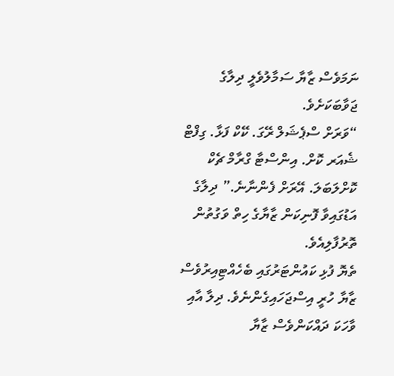ނަމަވެސް ޒާޔާ ސަމާލުވެލީ ދިލާގެ ޖަވާބަކަށެވެ.
“ވަރަށް ސްޕެޝަލް ރޭގަ. ކޭކް ފަޅާ. ގިފްޓް ޝެއަރ ކޮށް. އިންސްޓާ ގްރާމް ޗެކް ކޮށްލަބަލަ. އޭރަށް ފެންނާނެ.” ދިލާގެ އަޑުގައިވާ ފޮނިކަން ޒާޔާގެ ހިތް ވަގުތުން ތޮރުފާލިއެވެ.
ތެޔޮ ފުޅި ކައުންޓަރުގައި ބެހެއްޓިއިރުވެސް ޒާޔާ ހުރީ އިސްޖަހައިގެންނެވެ. ދިލާ އާއި ވާހަކަ ދައްކަންވެސް ޒާޔާ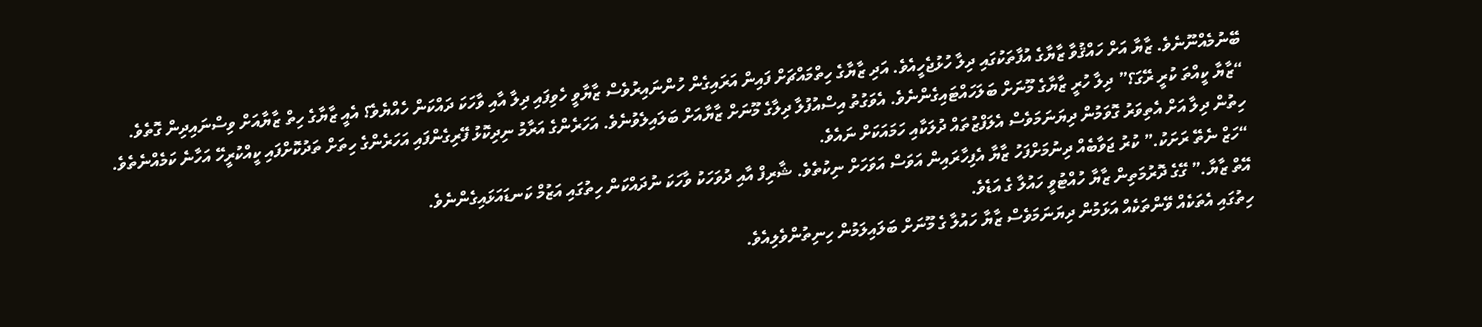ބޭނުމެއްނޫނެވެ. ޒާޔާ އަށް ހައްޤުވާ ޒާޔާގެ އުފާތަކުގައި ދިލާ ހުޅުޖެހީއެވެ. އަދި ޒާޔާގެ ހިތްމައްޗަށް ފައިން އަރައިގެން ހުންނައިރުވެސް ޒާޔާވީ ހެވިފައި ދިލާ އާއި ވާހަކަ ދައްކަން ހެއްޔެވެ؟ އެއީ ޒާޔާގެ ހިތް ޒާޔާއަށް ވިސްނައިދިން ގޮތެވެ.
“ޒާޔާ ކީއްތަ ކުރީ ރޭގަ؟” ދިލާ ހުރީ ޒާޔާގެ މޫނަށް ބަލަހައްޓައިގެންނެވެ. އެވަގުތު އިސްއުފުލާ ދިލާގެ މޫނަށް ޒާޔާއަށް ބަލައިލެވުނެވެ. އަހަރެންގެ އަރާމު ނިދިކޮޅު ފޭރިގެންފައި އަހަރެންގެ ހިތަށް ތަދުކޮށްފައި ކީއްކުރީހޭ އަހާނެ ކަމެއްނެތެވެ. ހިތުން ދިލާ އަށް އެތިވަރު ގޮވަމުން ދިޔަނަމަވެސް އެލަފްޒުތައް ދުލަކާއި ހަމައަކަށް ނައެވެ.
“ހަޒް ނެތޭ ރަށަކު.” ކުރު ޖަވާބެއް ދިނުމަށްފަހު ޒާޔާ އެފިހާރައިން އަވަސް އަވަހަށް ނިކުތެވެ. ޝާރިފް އާއި ދުވަހަކު ވާހަކަ ނުދައްކަން ހިތުގައި އަޒުމް ކަނޑައަޅައިގެންނެވެ.
އޭތް ޒާޔާ.” ގޭގެ ދޮރުމަތިން ޒާޔާ ހުއްޓުވީ ހައުލާ ގެ އަޑެވެ.
ހިތުގައި އެތަކެއް ވޭންތަކެއް އަޅަމުން ދިޔަނަމަވެސް ޒާޔާ ހައުލާ ގެ މޫނަށް ބަލައިލަމުން ހިނިތުންވެލިއެވެ.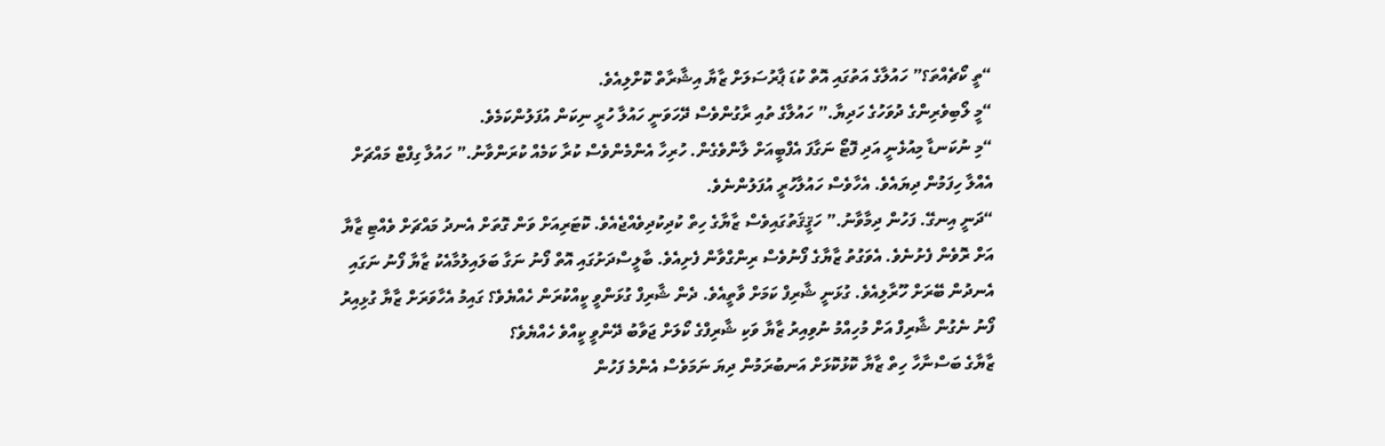“ތީ ކޯޗެއްތަ؟” ހައުލާގެ އަތުގައި އޮތް ކުޑަ ޕާރުސަލަށް ޒާޔާ އިޝާރާތް ކޮށްލިއެވެ.
“މީ ލޯބިވެރިންގެ ދުވަހުގެ ހަދިޔާ.” ހައުލާގެ ތުއި ރާގުންވެސް ދޭހަވަނީ ހައުލާ ހުރީ ނިކަން އުފަލުންކަމެވެ.
“މި ނުކަނޑާ މިއުޅެނީ އަދި ފޮޓޯ ނަގާފަ އެފްބީއަށް ލާންވެގެން. ހުރިހާ އެންމެންވެސް ކުރާ ކަމެއް ކުރަންވާނު.” ހައުލާ ގިފްޓް މައްޗަށް އެއްލާ ހިފަމުން ދިޔައެވެ. އެހާވެސް ހައުލާހުރީ އުފަލުންނެވެ.
“ދަނީ އިނގޭ. ފަހުން ދިމާވާނު.” ހަޤީޤަތުގައިވެސް ޒާޔާގެ ހިތް ކުދިކުދިވެއްޖެއެވެ. ކޮޓަރިއަށް ވަން ގޮތަށް އެނދު މައްޗަށް ވެއްޓި ޒާޔާ އަށް ރޮވެން ފެށުނެވެ. އެވަގުތު ޒާޔާގެ ފޯނުވެސް ރިންގްވާން ފެށިއެވެ. ބާލީސްދަށުގައި އޮތް ފޯނު ނަގާ ބަލައިލުމާއެކު ޒާޔާ ފޯނު ނަގައި އެނދުން ބޭރަށް ހޫރާލިއެވެ. ގުޅަނީ ޝާރިފް ކަމަށް ވާތީއެވެ. ދެން ޝާރިފް ގުޅަންވީ ކީއްކުރަން ހެއްޔެވެ؟ ގައިމު އެހާވަރަށް ޒާޔާ ގުޅިއިރު ފޯނު ނެގުން ޝާރިފް އަށް މުހިއްމު ނުވިއިރު ޒާޔާ ވަކި ޝާރިފްގެ ކޯލަށް ޖަވާބު ދޭންވީ ކީއްވެ ހެއްޔެވެ؟
ޒާޔާގެ ބަސްނާހާ ހިތް ޒާޔާ ކޮޅުކޮޅަށް އަނބުރަމުން ދިޔަ ނަމަވެސް އެންމެ ފަހުން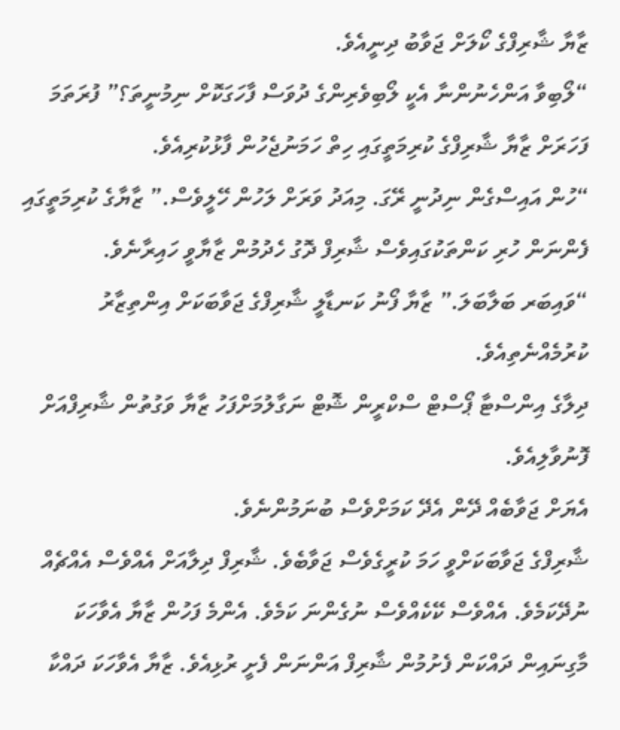ޒާޔާ ޝާރިފްގެ ކޯލަށް ޖަވާބު ދިނީއެވެ.
“ލޯބިވާ އަންހެނުންނާ އެކީ ލޯބިވެރިންގެ ދުވަސް ފާހަގަކޮށް ނިމުނީތަ؟” ފުރަތަމަ ފަހަރަށް ޒާޔާ ޝާރިފްގެ ކުރިމަތީގައި ހިތް ހަމަނުޖެހުން ފާޅުކުރިއެވެ.
“ހުން އައިސްގެން ނިދުނީ ރޭގަ. މިއަދު ވަރަށް ލަހުން ހޭލީވެސް.” ޒާޔާގެ ކުރިމަތީގައި ފެންނަން ހުރި ކަންތަކުގައިވެސް ޝާރިފް ދޮގު ހެދުމުން ޒާޔާވީ ހައިރާނެވެ.
“ވައިބަރ ބަލާބަލަ.” ޒާޔާ ފޯނު ކަނޑާލީ ޝާރިފްގެ ޖަވާބަކަށް އިންތިޒާރު ކުރުމެއްނެތިއެވެ.
ދިލާގެ އިންސްޓާ ޕޯސްޓް ސްކްރީން ޝޮޓް ނަގާލުމަށްފަހު ޒާޔާ ވަގުތުން ޝާރިފްއަށް ފޮނުވާލިއެވެ.
އެޔަށް ޖަވާބެއް ދޭން އެދޭ ކަމަށްވެސް ބުނަމުންނެވެ.
ޝާރިފްގެ ޖަވާބަކަށްވީ ހަމަ ކުރީގެވެސް ޖަވާބެވެ. ޝާރިފް ދިލާއަށް އެއްވެސް އެއްޗެއް ނުދޭކަމެވެ. އެއްވެސް ކޭކެއްވެސް ނުގެންނަ ކަމެވެ. އެންމެ ފަހުން ޒާޔާ އެވާހަކަ މާގިނައިން ދައްކަން ފެށުމުން ޝާރިފް އަންނަން ފެށީ ރުޅިއެވެ. ޒާޔާ އެވާހަކަ ދައްކާ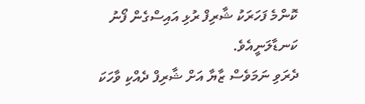ކޮންމެ ފަހަރަކު ޝާރިފް ރުޅި އައިސްގެން ފޯނު ކަނޑާލަނީއެވެ.
ދެރަވި ނަމަވެސް ޒާޔާ އަށް ޝާރިފް ދެއްކި ވާހަކަ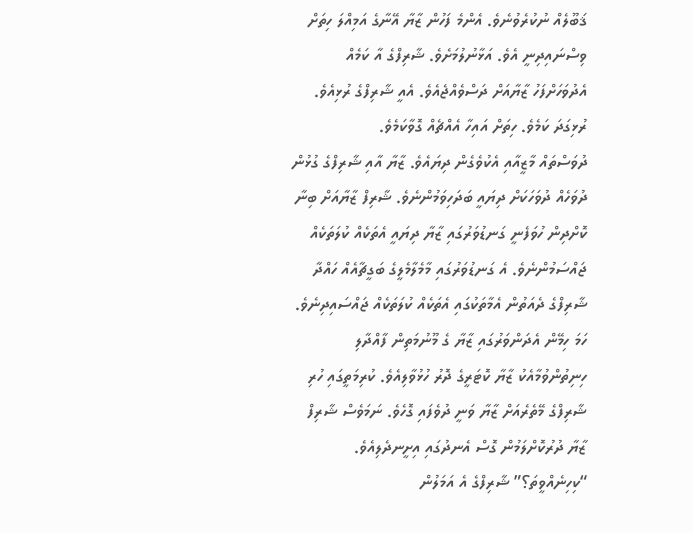ޤަބޫލެއް ނުކުރެވުނެވެ. އެންމެ ފަހުން ޒާޔާ އޭނާގެ އަމިއްލަ ހިތަށް ވިސްނައިދިނީ އެވެ. އަޅާނުލުމަށެވެ. ޝާރިފްގެ އާ ކަމެއް އެދުވަހަށްފަހު ޒާޔާއަށް ދަސްވެއްޖެއެވެ. އެއީ ޝާރިފްގެ ރުޅިއެވެ. ރުޅިގަދަ ކަމެވެ. ހިތަށް އައިހާ އެއްޗެއް ގޮވާކަމެވެ.
ދުވަސްތައް މާޒީއާއި އެކުވެގެން ދިޔައެވެ. ޒާޔާ އާއި ޝާރިފްގެ ގުޅުން ދުވަހެއް ދުވަހަކަށް ދިޔައީ ބަދަހިވަމުންނެވެ. ޝާރިފް ޒާޔާއަށް ބިނާ ކޮށްދިން ހުވަފެނީ ގަނޑުވަރުގައި ޒާޔާ ދިޔައީ އެތަކެއް ކުލަތަކެއް ޖައްސަމުންނެވެ. އެ ގަނޑުވަރުގައި މާމެލާމެލީގެ ބަގީޗާއެއް ހައްދާ ޝާރިފްގެ ދެއަތުން އެމާތަކުގައި އެތަކެއް ކުލަތަކެއް ޖައްސައިދިނެވެ.
ހަމަ ހިމޭން އެދަންވަރުގައި ޒާޔާ ގެ މޫނުމަތިން ފާއްދާލި ހިނިތުންވުމާއެކު ޒާޔާ ކޮޓަރީގެ ދޮރު ހުޅުވާލިއެވެ. ކުރިމަތީގައި ހުރި ޝާރިފްގެ މޭތެރެއަށް ޒާޔާ ވަނީ ދުވެފައި ގޮހެވެ. ނަމަވެސް ޝާރިފް ޒާޔާ ދުރުކޮށްލަމުން ގޮސް އެނދުގައި އިށީނދެލިއެވެ.
“ކިހިނެއްވީތަ؟” ޝާރިފްގެ އެ އަމަލުން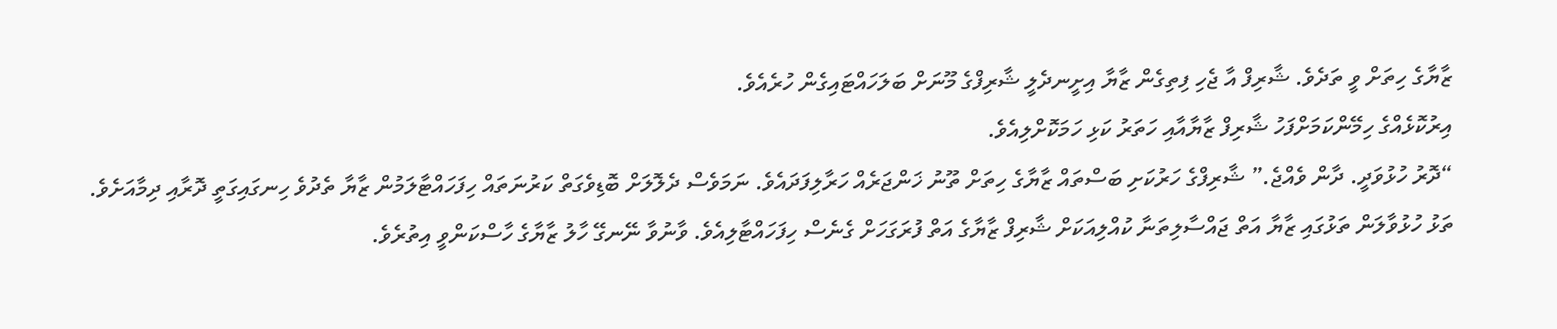ޒާޔާގެ ހިތަށް ވީ ތަދެވެ. ޝާރިފް އާ ޖެހި ފިތިގެން ޒާޔާ އިށީނދެލީ ޝާރިފްގެ މޫނަށް ބަލަހައްޓައިގެން ހުރެއެވެ.
އިރުކޮޅެއްގެ ހިމޭންކަމަށްފަހު ޝާރިފް ޒާޔާއާއި ހަތަރު ކަޅި ހަމަކޮށްލިއެވެ.
“ދޮރު ހުޅުވަދީ. ދާން ވެއްޖެ.” ޝާރިފްގެ ހަރުކަށި ބަސްތައް ޒާޔާގެ ހިތަށް ތޫނު ޚަންޖަރެއް ހަރާލިފަދައެވެ. ނަމަވެސް ދެލޮލަށް ބޮޑިވެގަތް ކަރުނަތައް ހިފަހައްޓާލަމުން ޒާޔާ ތެދުވެ ހިނގައިގަތީ ދޮރާއި ދިމާއަށެވެ.
ތަޅު ހުޅުވާލަން ތަޅުގައި ޒާޔާ އަތް ޖައްސާލިތަނާ ކުއްލިއަކަށް ޝާރިފް ޒާޔާގެ އަތް ފުރަގަހަށް ގެނެސް ހިފަހައްޓާލިއެވެ. ވާނުވާ ނޭނގޭ ހާލު ޒާޔާގެ ހާސްކަންވީ އިތުރެވެ.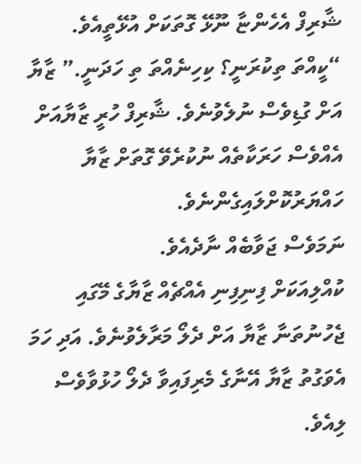ޝާރިފް އެހެންޏާ ނޫޅޭ ގޮތަކަށް އުޅޭތީއެވެ.
“ކީއްތަ ތިކުރަނީ؟ ކިހިނެއްތަ ތި ހަދަނީ.” ޒާޔާ އަށް ގުޑިވެސް ނުލެވުނެވެ. ޝާރިފް ހުރީ ޒާޔާއަށް އެއްވެސް ހަރަކާތެއް ނުކުރެވޭ ގޮތަށް ޒާޔާ ހައްޔަރުކޮށްލައިގެންނެވެ.
ނަމަވެސް ޖަވާބެއް ނާދެއެވެ.
ކުއްލިއަކަށް ފިނިފިނި އެއްޗެއް ޒާޔާގެ މޭގައި ޖެހުނުތަނާ ޒާޔާ އަށް ދެލޯ މަރާލެވުނެވެ. އަދި ހަމަ އެވަގުތު ޒާޔާ އޭނާގެ މެރިފައިވާ ދެލޯ ހުޅުވާވެސް ލިއެވެ.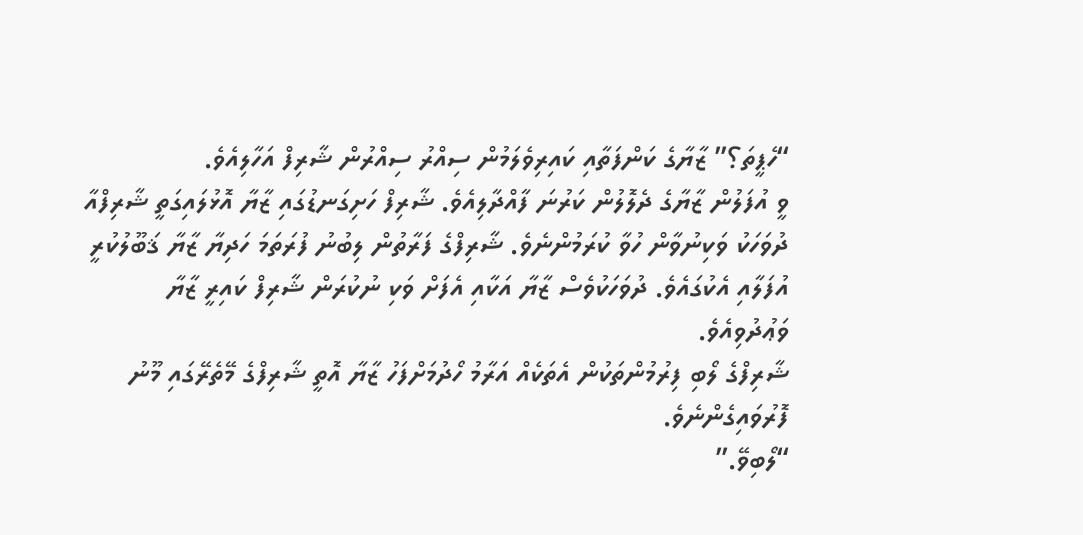“ހެޕީތަ؟” ޒާޔާގެ ކަންފަތާއި ކައިރިވެލަމުން ސިއްރު ސިއްރުން ޝާރިފް އަހާލިއެވެ.
ވީ އުފަލުން ޒާޔާގެ ދެލޮލުން ކަރުނަ ފާއްދާލިއެވެ. ޝާރިފް ހަށިގަނޑުގައި ޒާޔާ އޮޅުލައިގަތީ ޝާރިފްއާ ދުވަހަކު ވަކިނުވާން ހުވާ ކުރަމުންނެވެ. ޝާރިފްގެ ފަރާތުން ލިބުނު ފުރަތަމަ ހަދިޔާ ޒާޔާ ޤަބޫލުކުރީ އުފަލާއި އެކުގައެވެ. ދުވަހަކުވެސް ޒާޔާ އަކާއި އެފަށް ވަކި ނުކުރަން ޝާރިފް ކައިރީ ޒާޔާ ވަޢުދުވިއެވެ.
ޝާރިފްގެ ލޯބި ފިރުމުންތަކުން އެތަކެއް އަރާމު ހޯދުމަށްފަހު ޒާޔާ އޮތީ ޝާރިފްގެ މޭތެރޭގައި މޫނު ފޮރުވައިގެންނެވެ.
“ލޯބިވޭ.”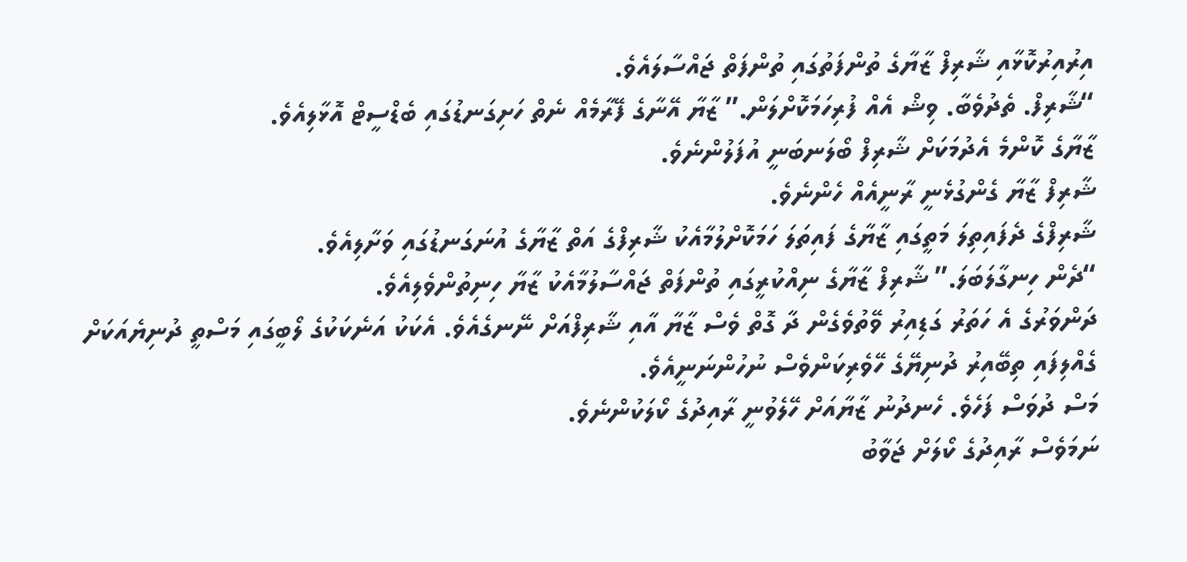އިރުއިރުކޮޅާއި ޝާރިފް ޒާޔާގެ ތުންފަތުގައި ތުންފަތް ޖައްސާލައެވެ.
“ޝާރިފް. ތެދުވެބާ. ވިޝް އެއް ފުރިހަމަކޮށްލަން.” ޒާޔާ އޭނާގެ ފޭރާމެއް ނެތް ހަށިގަނޑުގައި ބެޑްސީޓް އޮޅާލިއެވެ.
ޒާޔާގެ ކޮންމެ އެދުމަކަށް ޝާރިފް ބޯލަނބަނީ އުފަލުންނެވެ.
ޝާރިފް ޒާޔާ ގެންގުޅެނީ ރާނީއެއް ހެންނެވެ.
ޝާރިފްގެ ދެފައިތިލަ މަތީގައި ޒާޔާގެ ފައިތަލަ ހަމަކޮށްލުމާއެކު ޝާރިފްގެ އަތް ޒާޔާގެ އުނަގަނޑުގައި ވަށާލިއެވެ.
“ދެން ހިނގާލަބަލަ.” ޝާރިފް ޒާޔާގެ ނިއްކުރީގައި ތުންފަތް ޖައްސާލުމާއެކު ޒާޔާ ހިނިތުންވެލިއެވެ.
ދަންވަރުގެ އެ ހަތަރު ގަޑިއިރު ވޭތުވެގެން ދާ ގޮތް ވެސް ޒާޔާ އާއި ޝާރިފްއަށް ނޭނގެއެވެ. އެކަކު އަނެކަކުގެ ލޯބީގައި މަސްތީ ދުނިޔެއަކަށް ގެއްލިފައި ތިބޭއިރު ދުނިޔޭގެ ހޭވެރިކަންވެސް ނުހުންނަނީއެވެ.
މަސް ދުވަސް ފަހެވެ. ހެނދުނު ޒާޔާއަށް ހޭލެވުނީ ރާއިދުގެ ކޯލަކުންނެވެ.
ނަމަވެސް ރާއިދުގެ ކޯލަށް ޖަވާބު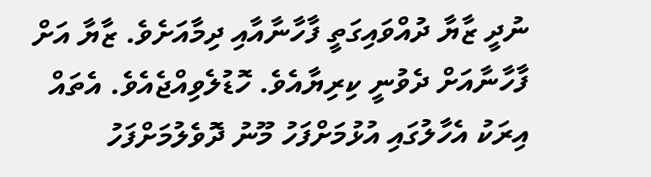ނުދީ ޒާޔާ ދުއްވައިގަތީ ފާހާނާއާއި ދިމާއަށެވެ. ޒާޔާ އަށް ފާހާނާއަށް ދެވުނީ ކިރިޔާއެވެ. ހޮޑުލެވިއްޖެއެވެ. އެތައް އިރަކު އެހާލުގައި އުޅުމަށްފަހު މޫނު ދޮވެލުމަށްފަހު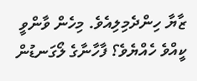ޒާޔާ ހިންދެމިލިއެވެ. މިހެން ވާންވީ ކީއްވެ ހެއްޔެވެ؟ ފާހާނާގެ ލޯގަނޑުން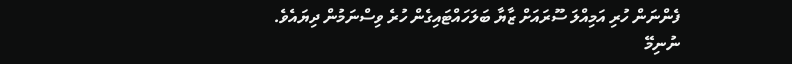ފެންނަން ހުރި އަމިއްލަ ސޫރައަށް ޒާޔާ ބަލަހައްޓައިގެން ހުރެ ވިސްނަމުން ދިޔައެވެ.
ނުނިމޭ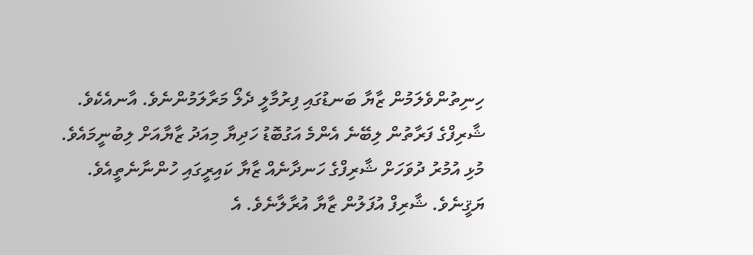ހިނިތުންވެލަމުން ޒާޔާ ބަނޑުގައި ފިރުމާލީ ދެލޯ މަރާލަމުންނެވެ. އާނއެކެވެ. ޝާރިފްގެ ފަރާތުން ލިބޭނެ އެންމެ އަގުބޮޑު ހަދިޔާ މިއަދު ޒާޔާއަށް ލިބުނީމައެވެ. މުޅި އުމުރު ދުވަހަށް ޝާރިފްގެ ހަނދާނެއް ޒާޔާ ކައިރީގައި ހުންނާނެތީއެވެ. ޔަޤީނެވެ. ޝާރިފް އުފަލުން ޒާޔާ އުރާލާނެވެ. އެ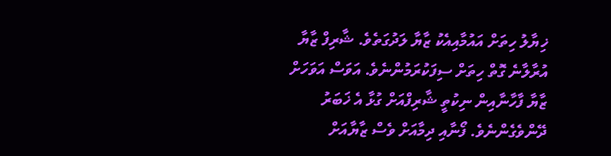ޚިޔާލު ހިތަށް އައުމާއިއެކު ޒާޔާ ލަދުގަތެވެ. ޝާރިފް ޒާޔާ އުރާލާނެ ގޮތް ހިތަށް ސިފަކުރަމުންނެވެ. އަވަސް އަވަހަށް ޒާޔާ ފާހާނާއިން ނިކުތީ ޝާރިފްއަށް ގުޅާ އެ ޚަބަރު ދޭންވެގެންނެވެ. ފޯނާއި ދިމާއަށް ވެސް ޒާޔާއަށް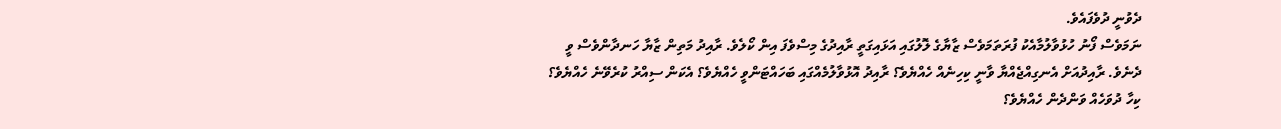ދެވުނީ ދުވެފައެވެ.
ނަމަވެސް ފޯނު ހުޅުވާލުމާއެކު ފުރަތަމަވެސް ޒާޔާގެ ލޮލުގައި އަޅައިގަތީ ރާއިދުގެ މިސްވެފަ އިން ކޯލެވެ. ރާއިދު މަތިން ޒާޔާ ހަނދާންވެސް ވީ ދެނެވެ. ރާއިދުއަށް އެނގިއްޖެއްޔާ ވާނީ ކިހިނެއް ހެއްޔެވެ؟ ރާއިދު އޮޅުވާލުމެއްގައި ބަހައްޓަންވީ ހެއްޔެވެ؟ އެކަން ސިއްރު ކުރެވޭނެ ހެއްޔެވެ؟ ކިހާ ދުވަހެއް ވަންދެން ހެއްޔެވެ؟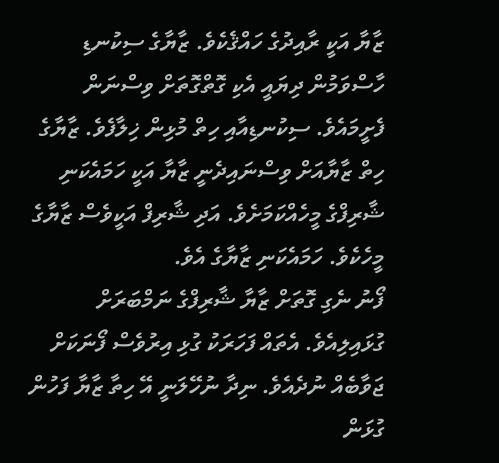ޒާޔާ އަކީ ރާއިދުގެ ހައްޤެކެވެ. ޒާޔާގެ ސިކުނޑި ހާސްވަމުން ދިޔައީ އެކި ގޮތްގޮތަށް ވިސްނަން ފެށީމައެވެ. ސިކުނޑިއާއި ހިތް މުޅިން ޚިލާފެވެ. ޒާޔާގެ ހިތް ޒާޔާއަށް ވިސްނައިދެނީ ޒާޔާ އަކީ ހަމައެކަނި ޝާރިފްގެ މީހެއްކަމަށެވެ. އަދި ޝާރިފް އަކީވެސް ޒާޔާގެ މީހެކެވެ. ހަމައެކަނި ޒާޔާގެ އެވެ.
ފޯނު ނެގި ގޮތަށް ޒާޔާ ޝާރިފްގެ ނަމްބަރަށް ގުޅައިލިއެވެ. އެތައް ފަހަރަކު ގުޅި އިރުވެސް ފޯނަކަށް ޖަވާބެއް ނުދެއެވެ. ނިދާ ނުހޭލަނީ އޭ ހިތާ ޒާޔާ ފަހުން ގުޅަން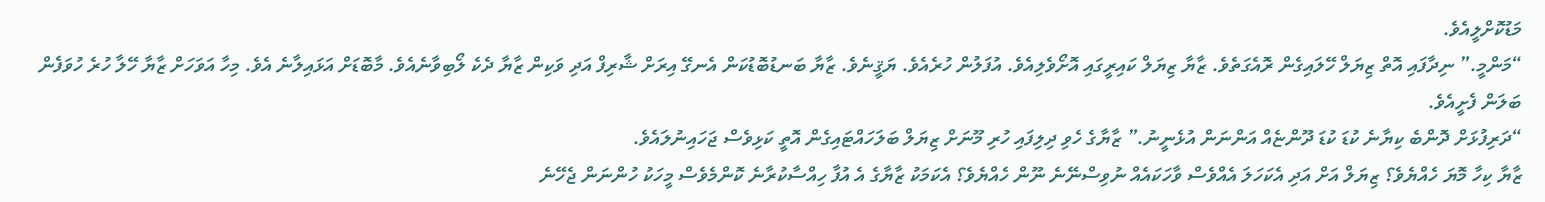މަޑުކޮށްލީއެވެ.
“މަންމީ.” ނިދާފައި އޮތް ޒިޔަލް ހޭލައިގެން ރޮއެގަތެވެ. ޒާޔާ ޒިޔަލް ކައިރީގައި އޮށޯވެލިއެވެ. އުފަލުން ހުރެއެވެ. ޔަޤީނެވެ. ޒާޔާ ބަނޑުބޮޑުކަން އެނގޭ އިރަށް ޝާރިފް އަދި ވަކިން ޒާޔާ ދެކެ ލޯބިވާނެއެވެ. މާބޮޑަށް އަޅައިލާނެ އެވެ. މިހާ އަވަހަށް ޒާޔާ ހޭލާ ހުރެ ހުވަފެން ބަލަން ފެށީއެވެ.
“ދަރިފުޅަށް ދޮންބެ ކިޔާނެ ކުޑަ ކުޑަ ދޫންޏެއް އަންނަން އުޅެނީނު.” ޒާޔާގެ ހެވި ދިލިފައި ހުރި މޫނަށް ޒިޔަލް ބަލަހައްޓައިގެން އޮތީ ކަޅިވެސް ޖަހައިނުލައެވެ.
ޒާޔާ ކިހާ މޮޔަ ހެއްޔެވެ؟ ޒިޔަލް އަށް އަދި އެކަހަލަ އެއްވެސް ވާހަކައެއް ނުވިސްނޭނެ ނޫން ހެއްޔެވެ؟ އެކަމަކު ޒާޔާގެ އެ އުފާ ހިއްސާކުރާނެ ކޮންމެވެސް މީހަކު ހުންނަން ޖެހޭނެ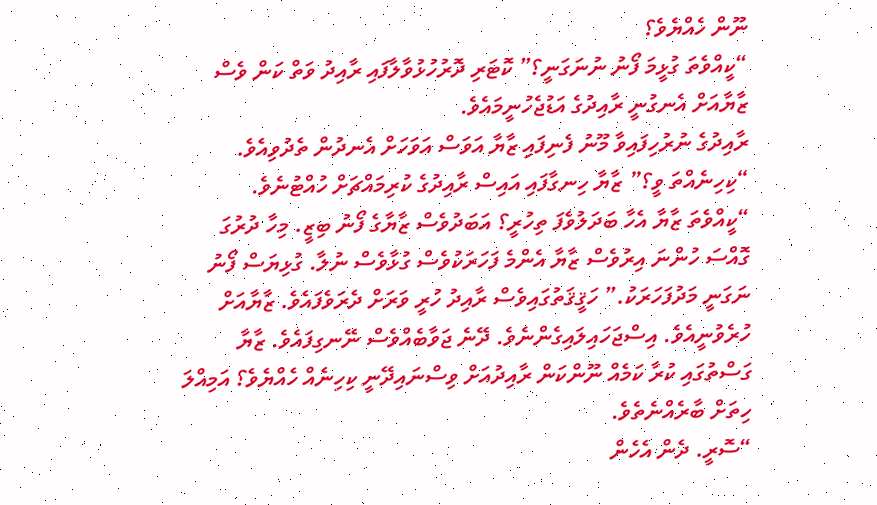ނޫން ހެއްޔެވެ؟
“ކީއްވެތަ ގުޅީމަ ފޯނު ނުނަގަނީ؟” ކޮޓަރި ދޮރުހުޅުވާލާފައި ރާއިދު ވަތް ކަން ވެސް ޒާޔާއަށް އެނގުނީ ރާއިދުގެ އަޑުޖެހުނީމައެވެ.
ރާއިދުގެ ނުރުހިފައިވާ މޫނު ފެނިފައި ޒާޔާ އަވަސް އަވަހަށް އެނދުން ތެދުވިއެވެ.
“ކިހިނެއްތަ ވީ؟” ޒާޔާ ހިނގާފައި އައިސް ރާއިދުގެ ކުރިމައްޗަށް ހުއްޓުނެވެ.
“ކީއްވެތަ ޒާޔާ އެހާ ބަދަލުވެފަ ތިހުރީ؟ އަބަދުވެސް ޒާޔާގެ ފޯނު ބިޒީ. މިހާ ދުރުގަ ގޮއްސަ ހުންނަ އިރުވެސް ޒާޔާ އެންމެ ފަހަރަކުވެސް ގުޅާވެސް ނުލާ. ގުޅިޔަސް ފޯނު ނަގަނީ މަދުފަހަރަކު.” ހަޤީޤަތުގައިވެސް ރާއިދު ހުރީ ވަރަށް ދެރަވެފައެވެ. ޒާޔާއަށް ހުރެވުނީއެވެ. އިސްޖަހައިލައިގެންނެވެ. ދޭނެ ޖަވާބެއްވެސް ނޭނގިފައެވެ. ޒާޔާ ގަސްތުގައި ކުރާ ކަމެއް ނޫންކަން ރާއިދުއަށް ވިސްނައިދޭނީ ކިހިނެއް ހެއްޔެވެ؟ އަމިއްލަ ހިތަށް ބާރެއްނެތެވެ.
“ސޮރީ. ދެން އެހެން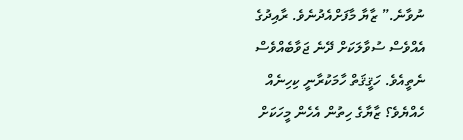ނުވާނެ.” ޒާޔާ މާފަށްއެދުނެވެ. ރާއިދުގެ އެއްވެސް ސުވާލަކަށް ދޭނެ ޖަވާބެއްވެސް ނެތީއެވެ. ހަޤީޤަތް ހާމަކުރާނީ ކިހިނެއް ހެއްޔެވެ؟ ޒާޔާގެ ހިތުން އެހެން މީހަކަށް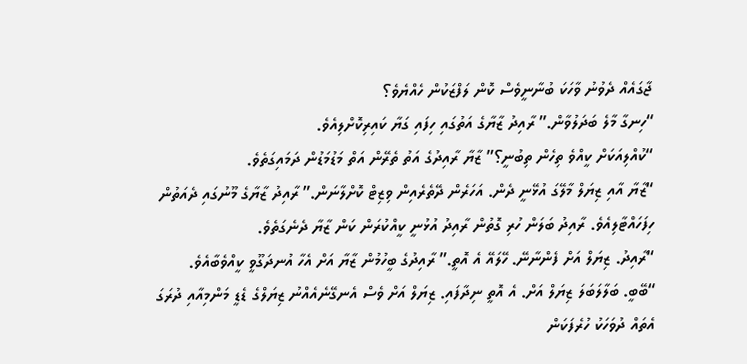ޖާގައެއް ދެވުނު ވާހަކަ ބުނާނީވެސް ކޮން ލަފްޒަކުން ހެއްޔެވެ؟
“ހިނގާ މާލެ ބަދަލުވާން.” ރާއިދު ޒާޔާގެ އަތުގައި ހިފައި ގަޔާ ކައިރިކޮށްލިއެވެ.
“ކުއްލިއަކަށް ކީއްވެ ތިހެން ތިބުނީ؟” ޒާޔާ ރާއިދުގެ އަތު ތެރޭން އަތް މަޑުމަޑުން ދަމައިގަތެވެ.
“ޒާޔާ އާއި ޒިޔަލް މާލޭގަ އުޅޭނީ ދެން. އަހަރެން ދޭތެރެއިން ވިޒިޓް ކޮށްލާނަން.” ރާއިދު ޒާޔާގެ މޫނުގައި ދެއަތުން ހިފަހައްޓާލިއެވެ. ރާއިދު ބަލަން ހުރި ގޮތުން ރާއިދު އުޅުނީ ކީއްކުރަން ކަން ޒާޔާ ދެނެގަތެވެ.
“ރާއިދު. ޒިޔަލް އަށް ފެންނާނޭ. ހޭލައޭ އެ އޮތީ.” ރާއިދުގެ ބީހުމުން ޒާޔާ އަށް އެހާ އުނދަގޫވީ ކީއްވެބާއެވެ.
“ބޭބީ. ބަލާލަބަލަ ޒިޔަލް އަށް. އެ އޮތީ ނިދާފައި. ޒިޔަލް އަށް ވެސް އެނގޭނެއެއްނު ޒިޔަލްގެ ޑެޑީ މަންމިއާއި ދުރަގަ އެތައް ދުވަހަކު ހުރެފަކަން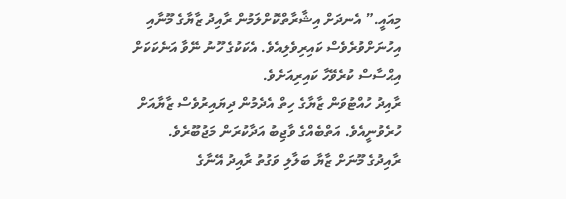މިއައީ.” އެނދަށް އިޝާރާތްކޮށްލަމުން ރާއިދު ޒާޔާގެ މޫނާއި އިހުނަށްވުރެވެސް ކައިރިވެލިއެވެ. އެކަކުގެ ހޫނު ނޭވާ އަނެކަކަށް އިޙްސާސް ކުރެވޭހާ ކައިރިއަށެވެ.
ރާއިދު ހުއްޓުވަން ޒާޔާގެ ހިތް އެދެމުން ދިޔައިރުވެސް ޒާޔާއަށް ހުރެވުނީއެވެ. އަތްބެއްގެ ވާޖިބު އަދާކުރަން މަޖުބޫރެވެ.
ރާއިދުގެ މޫނަށް ޒާޔާ ބަލާލި ވަގުތު ރާއިދު އޭނާގެ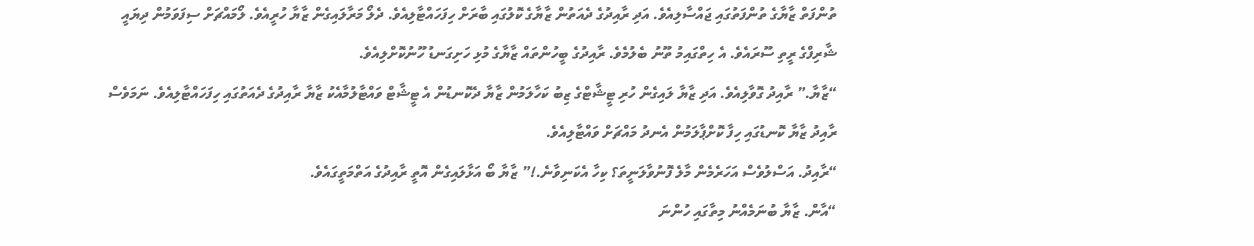ތުންފަތް ޒާޔާގެ ތުންފަތުގައި ޖައްސާލިއެވެ. އަދި ރާއިދުގެ ދެއަތުން ޒާޔާގެ ކޮލުގައި ބާރަށް ހިފަހައްޓާލިއެވެ. ދެލޯ މަރާލައިގެން ޒާޔާ ހުރީއެވެ. ލޯމައްޗަށް ސިފަވަމުން ދިޔައީ ޝާރިފްގެ ރީތި ސޫރައެވެ. އެ ހިތްގައިމު ތޫނު ބެލުމެވެ. ރާއިދުގެ ބީހުންތައް ޒާޔާގެ މުޅި ހަށިގަނޑު ހޫނުކޮށްލިއެވެ.
“ޒާޔާ.” ރާއިދު ގޮވާލިއެވެ. އަދި ޒާޔާ ލައިގެން ހުރި ޓީޝާޓްގެ ޒިބު ކަހާލަމުން ޒާޔާ ދެކޮނޑުން އެ ޓީޝާޓް ވައްޓާލުމާއެކު ޒާޔާ ރާއިދުގެ ދެއަތުގައި ހިފަހައްޓާލިއެވެ. ނަމަވެސް ރާއިދު ޒާޔާ ކޮނޑުގައި ހިފާ ކޮށްޕާލަމުން އެނދު މައްޗަށް ވައްޓާލިއެވެ.
“ރާއިދު. އަސްލުވެސް އަހަރެމެން މާލެ ފޮނުވާލަނީތަ؟ ކިހާ އެކަނިވާނެ.!” ޒާޔާ ބޯ އަޅާލައިގެން އޮތީ ރާއިދުގެ އަތްމަތީގައެވެ.
“އާން. ޒާޔާ ބުނަމެއްނު މިތާގައި ހުންނަ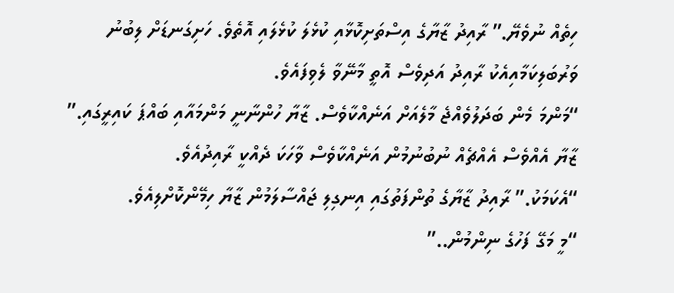ހިތެއް ނުވެޔޭ.” ރާއިދު ޒާޔާގެ އިސްތަށިކޮޅާއި ކުޅެލަ ކުޅެލައި އޮތެވެ. ހަށިގަނޑަށް ލިބުނު ވަރުބަލިކަމާއިއެކު ރާއިދު އަދިވެސް އޮތީ މާނޭވާ ލެވިފައެވެ.
“މަންމަ މެން ބަދަލުވެއްޖެ މާލެއަށް އަނެއްކާވެސް. ޒާޔާ ހުންނާނީ މަންމައާއި ބައްޕަ ކައިރީގައި.” ޒާޔާ އެއްވެސް އެއްޗެއް ނުބުނުމުން އަނެއްކާވެސް ވާހަކަ ދެއްކީ ރާއިދުއެވެ.
“އެކަމަކު.” ރާއިދު ޒާޔާގެ ތުންފަތުގައި އިނގިލި ޖައްސާލަމުން ޒާޔާ ހިމޭންކޮށްލިއެވެ.
“މީ މަގޭ ފަހުގެ ނިންމުން..”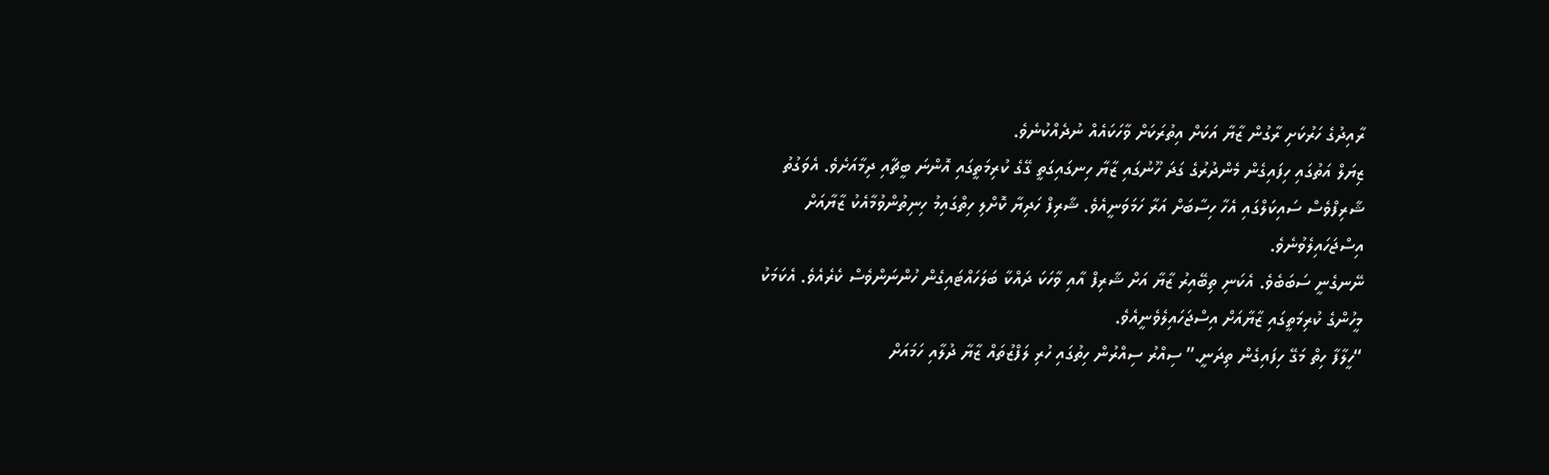ރާއިދުގެ ހަރުކަށި ރާގުން ޒާޔާ އަކަށް އިތުރަކަށް ވާހަކައެއް ނުދެއްކުނެވެ.
ޒިޔަލް އަތުގައި ހިފައިގެން މެންދުރުގެ ގަދަ ހޫނުގައި ޒާޔާ ހިނގައިގަތީ ގޭގެ ކުރިމަތީގައި އޮންނަ ބީޗާއި ދިމާއަށެވެ. އެވަގުތު ޝާރިފްވެސް ސައިކަލްގައި އެހާ ހިސާބަށް އަރާ ހަމަވަނީއެވެ. ޝާރިފް ހަދިޔާ ކޮށްލި ހިތްގައިމު ހިނިތުންވުމާއެކު ޒާޔާއަށް އިސްޖަހައިލެވުނެވެ.
ނޭނގެނީ ސަބަބެވެ. އެކަނި ތިބޭއިރު ޒާޔާ އަށް ޝާރިފް އާއި ވާހަކަ ދައްކާ ބަލަހައްޓައިގެން ހުންނަންވެސް ކެރެއެވެ. އެކަމަކު މީހުންގެ ކުރިމަތީގައި ޒާޔާއަށް އިސްޖަހައިލެވެނީއެވެ.
“ހީލާފާ ހިތް މަގޭ ހިފައިގެން ތިދަނީ.” ސިއްރު ސިއްރުން ހިތުގައި ހުރި ލަފްޒުތައް ޒާޔާ ދުލާއި ހަމައަށް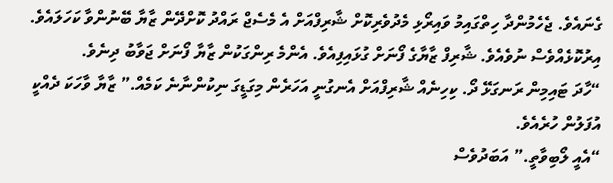ގެނައެވެ. ޖެހެމުންދާ ހިތްގައިމު ވައިރޯޅި މެދުވެރިކޮށް ޝާރިފްއަށް އެ މެސެޖް ރައްދު ކޮށްދޭން ޒާޔާ ބޭނުންވާ ކަހަލައެވެ.
އިރުކޮޅެއްވެސް ނުވެއެވެ. ޝާރިފް ޒާޔާގެ ފޯނަށް ގުޅައިފިއެވެ. އެންމެ ރިންގަކުން ޒާޔާ ފޯނަށް ޖަވާބު ދިނެވެ.
“ހާދަ ޓައިމިން ރަނގަޅޭ ދޯ. ކިހިނެއް ޝާރިފްއަށް އެނގުނީ އަހަރެން މިގަޑީގަ ނިކުންނާނެ ކަމެއް.” ޒާޔާ ވާހަކަ ދެއްކީ އުފަލުން ހުރެއެވެ.
“އެއީ ލޯބިވާތީ.” އަބަދުވެސް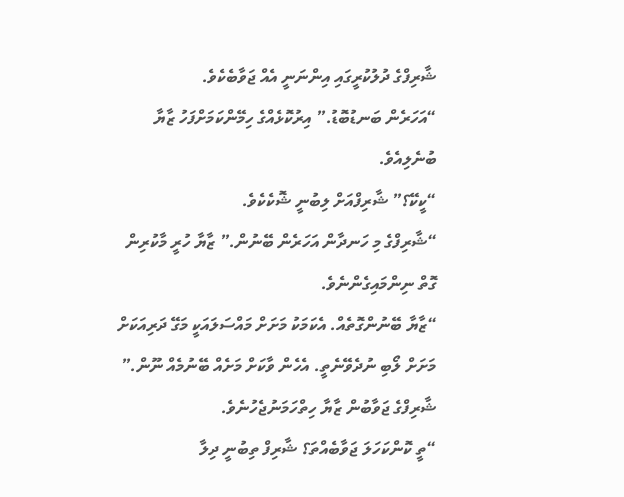ޝާރިފްގެ ދުލުކުރީގައި އިންނަނީ އެއް ޖަވާބެކެވެ.
“އަހަރެން ބަނޑުބޮޑު.” އިރުކޮޅެއްގެ ހިމޭންކަމަށްފަހު ޒާޔާ ބުނެލިއެވެ.
“ކީކޭ؟” ޝާރިފްއަށް ލިބުނީ ޝޮކެކެވެ.
“ޝާރިފްގެ މި ހަނދާން އަހަރެން ބޭނުން.” ޒާޔާ ހުރީ މާކުރިން ގޮތް ނިންމައިގެންނެވެ.
“ޒާޔާ ބޭނުންގޮތެއް. އެކަމަކު މަށަށް މައްސަލައަކީ މަގޭ ދަރިއަކަށް މަށަށް ލޯބި ނުދެވޭނެތީ. އެހެން ވާކަށް މަށެއް ބޭނުމެއް ނޫން.” ޝާރިފްގެ ޖަވާބުން ޒާޔާ ހިތްހަމަނުޖެހުނެވެ.
“ތީ ކޮންކަހަލަ ޖަވާބެއްތަ؟ ޝާރިފް ތިބުނީ ދިލާ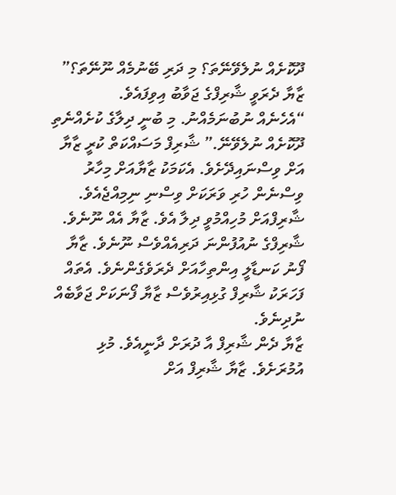ދޫކޮށެއް ނުލެވޭނޭތަ؟ މި ދަރި ބޭނުމެއް ނޫނޭތަ؟” ޒާޔާ ދެރަވީ ޝާރިފްގެ ޖަވާބު އިވިފައެވެ.
“އެހެނެއް ނުބުނަމެއްނު. މި ބުނީ ދިލާގެ ކުށެއްނެތި ދޫކޮށެއް ނުލެވޭނޭ.” ޝާރިފް މަސައްކަތް ކުރީ ޒާޔާ އަށް ވިސްނައިދޭށެވެ. އެކަމަކު ޒާޔާއަށް މިހާރު ވިސްނެން ހުރި ވަރަކަށް ވިސްނި ނިމިއްޖެއެވެ. ޝާރިފްއަށް މުހިއްމުވީ ދިލާ އެވެ. ޒާޔާ އެއް ނޫނެވެ. ޝާރިފްގެ ނުއުފުންނަ ދަރިއެއްވެސް ނޫނެވެ. ޒާޔާ ފޯނު ކަނޑާލީ އިންތިހާއަށް ދެރަވެގެންނެވެ. އެތައް ފަހަރަކު ޝާރިފް ގުޅިއިރުވެސް ޒާޔާ ފޯނަކަށް ޖަވާބެއް ނުދިނެވެ.
ޒާޔާ ދެން ޝާރިފް އާ ދުރަށް ދާނީއެވެ. މުޅި އުމުރަށެވެ. ޒާޔާ ޝާރިފް އަށް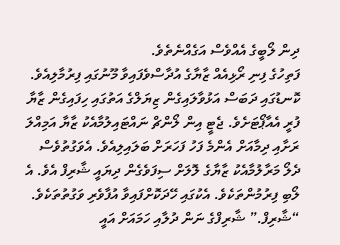ދިން ލޯބީގެ އެއްވެސް އަގެއްނެތެވެ.
ފަތިހުގެ ފިނި ރޯޅިއެއް ޒާޔާގެ އުދާސްވެފައިވާ މޫނުގައި ފިރުމާލިއެވެ. ކޮނޑުގައި ދަބަސް އަޅުވާލައިގެން ޒިޔަލްގެ އަތުގައި ހިފައިގެން ޒާޔާ ފުރީ އެއާޕޯޓަށެވެ. ޖެޓީ އިން ލޯންޗް ނައްޓައިލުމާއެކު ޒާޔާ އަމިއްލަ ރަށާއި ދިމާއަށް އެންމެ ފަހު ފަހަރަށް ބަލައިލިއެވެ. އެވަގުތުވެސް ދެލޯ މަރާލުމާއެކު ޒާޔާގެ ލޮލަށް ސިފަވެގެން ދިޔައީ ޝާރިފް އެވެ. އެ ލޯބި ފިރުމުންތަކެވެ. އެކުގައި ހޭދަކޮށްފައިވާ އުފާވެރި ވަގުތުތަކެވެ.
“ޝާރިފް.” ޝާރިފްގެ ނަން ދުލާއި ހަމައަށް އައީ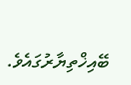ބޭއިޚްތިޔާރުގައެވެ.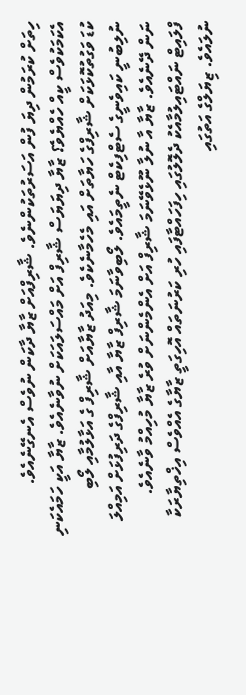ހިތަށް ކުރަމުން ދިޔަ ފުން އަސަރުތަކުންނެވެ. ޝާރިފްއަށް ޒާޔާ ދާކަން ނުވެސް އެނގޭނެއެވެ. އެކަމަކުވެސް ކީއް ހެއްޔެވެ؟ ޒާޔާ ދިޔަޔަސް ޝާރިފް އަށް މައްސަލައަކަށް ނުވާނެއެވެ. ޒާޔާ އަކީ ހަމައެކަނި ކުޑަ ވަގުތުކޮޅަކަށް ޝާރިފްގެ ހަޔާތަށް އައި މެހެމާނެކެވެ. މިއަދު ޒާޔާއަށް ޝާރިފް ގެ އަޅާލުމާއި ލޯބި ނުލިބުނީ ކައިވެނީގެ ސެޓްފިކެޓް ނެތީމައެވެ. ލޯބިވާނަމަ ޝާރިފް ޒާޔާ އާއި ޝާރިފްގެ ދަރިފުޅަށް އަމިއްލަ ނަން ދޭނެއެވެ. ޒާޔާ އާ ނުލާ ނޫޅެވޭނަމަ ޝާރިފް އަށް އެންމެންނަށް ވުރެ ޒާޔާ މުހިއްމު ވާނެއެވެ.
ފްލައިޓް ނައްޓައިލުމާއެކު ދެލޮލުގައި ހިފަހައްޓާފައި ހުރި ކަރުނަތައް އޮހިގަތީ ޒާޔާގެ އެއްވެސް އިޚްތިޔާރަކާ ނުލައެވެ. ޒިޔަލްގެ އަތުގައި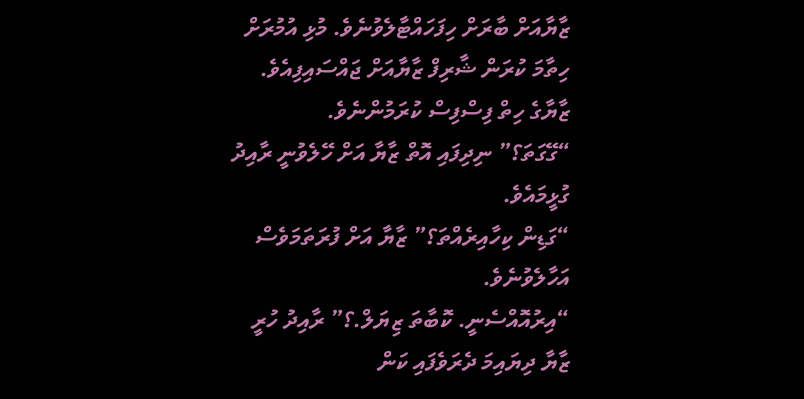ޒާޔާއަށް ބާރަށް ހިފަހައްޓާލެވުނެވެ. މުޅި އުމުރަށް ހިތާމަ ކުރަން ޝާރިފް ޒާޔާއަށް ޖައްސައިފިއެވެ. ޒާޔާގެ ހިތް ފިސްފިސް ކުރަމުންނެވެ.
“ގޭގަތަ؟” ނިދިފައި އޮތް ޒާޔާ އަށް ހޭލެވުނީ ރާއިދު ގުޅީމައެވެ.
“ގަޑިން ކިހާއިރެއްތަ؟” ޒާޔާ އަށް ފުރަތަމަވެސް އަހާލެވުނެވެ.
“އިރުއޮއްސެނީ. ކޮބާތަ ޒިޔަލް.؟” ރާއިދު ހުރީ ޒާޔާ ދިޔައިމަ ދެރަވެފައި ކަން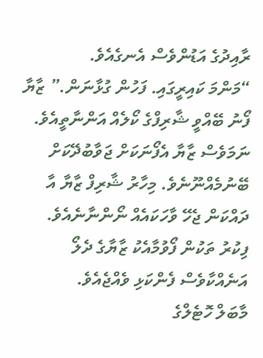ރާއިދުގެ އަޑުންވެސް އެނގެއެވެ.
“މަންމަ ކައިރީގައި. ފަހުން ގުޅާނަން.” ޒާޔާ ފޯނު ބޭއްވީ ޝާރިފްގެ ކޯލެއް އަންނާތީއެވެ.
ނަމަވެސް ޒާޔާ އެފޯނަކަށް ޖަވާބުދޭކަށް ބޭނުމެއްނޫނެވެ. މިހާރު ޝާރިފް ޒާޔާ އާ ދައްކަން ޖެހޭ ވާހަކައެއް ނޯންނާނެއެވެ. ފިކުރު ތަކުން ފޯވުމާއެކު ޒާޔާގެ ދެލޯ އަނެއްކާވެސް ފެންކަޅި ވެއްޖެއެވެ.
މާބަލް ހޮޓެލްގެ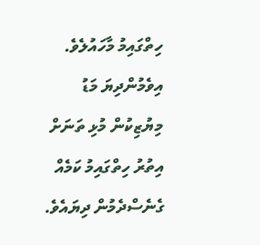ހިތްގައިމު މާހައުލެވެ. އިވެމުންދިޔަ މަޑު މިޔުޒިކުން މުޅި ތަނަށް އިތުރު ހިތްގައިމު ކަމެއް ގެނެސްދެމުން ދިޔައެވެ.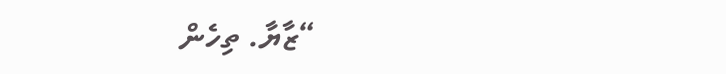“ޒާޔާ. ތިހެން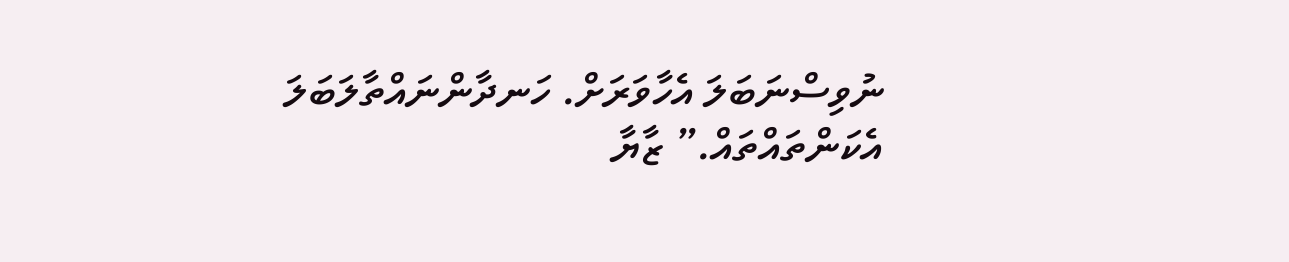ނުވިސްނަބަލަ އެހާވަރަށް. ހަނދާންނައްތާލަބަލަ އެކަންތައްތައް.” ޒާޔާ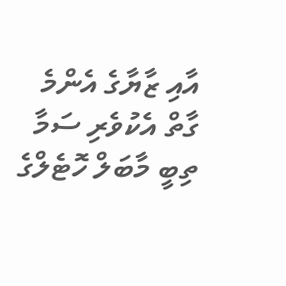އާއި ޒާޔާގެ އެންމެ ގާތް އެކުވެރި ސަމާ ތިބީ މާބަލް ހޮޓެލްގެ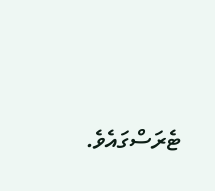ޓެރަސްގައެވެ.